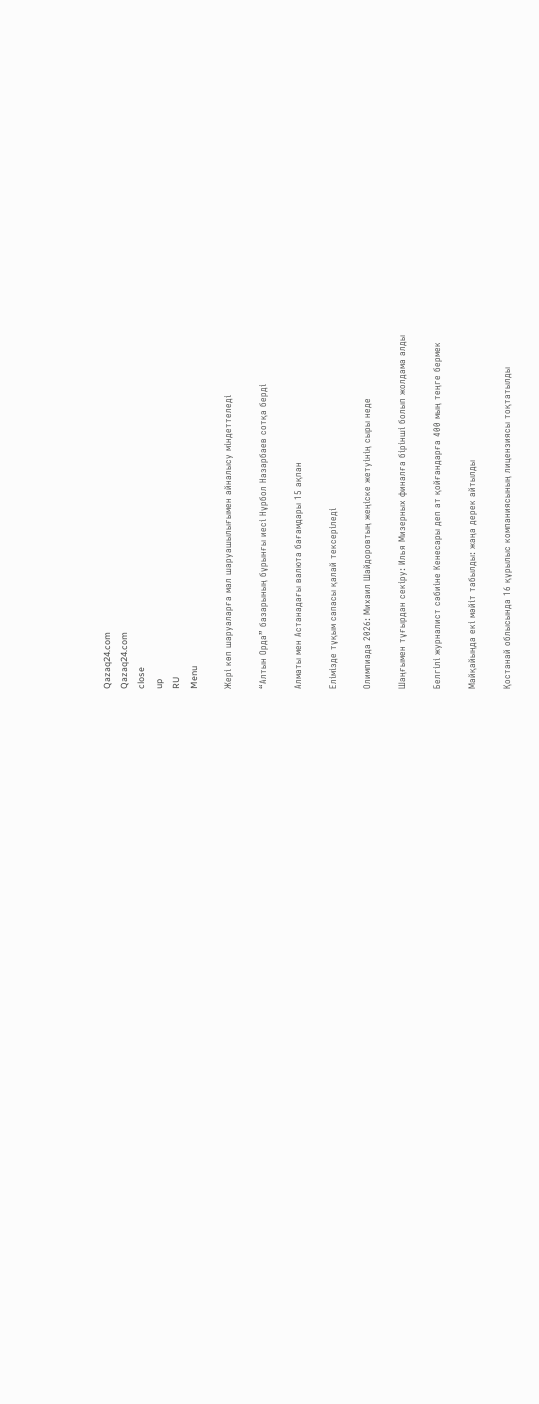Qazaq24.com
Qazaq24.com
close
up
RU
Menu

Жері көп шаруаларға мал шаруашылығымен айналысу міндеттеледі

“Алтын Орда” базарының бұрынғы иесі Нұрбол Назарбаев сотқа берді

Алматы мен Астанадағы валюта бағамдары 15 ақпан

Елімізде тұқым сапасы қалай тексеріледі

Олимпиада 2026: Михаил Шайдоровтың жеңіске жетуінің сыры неде

Шаңғымен тұғырдан секіру: Илья Мизерных финалға бірінші болып жолдама алды

Белгілі журналист сәбиіне Кенесары деп ат қойғандарға 400 мың теңге бермек

Майқайыңда екі мәйіт табылды: жаңа дерек айтылды

Қостанай облысында 16 құрылыс компаниясының лицензиясы тоқтатылды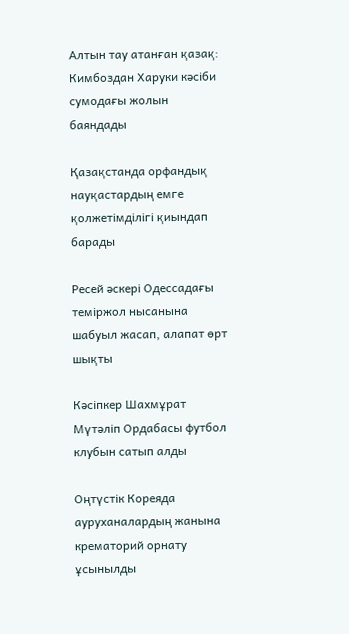Алтын тау атанған қазақ: Кимбоздан Харуки кәсіби сумодағы жолын баяндады

Қазақстанда орфандық науқастардың емге қолжетімділігі қиындап барады

Ресей әскері Одессадағы теміржол нысанына шабуыл жасап, алапат өрт шықты

Кәсіпкер Шахмұрат Мүтәліп Ордабасы футбол клубын сатып алды

Оңтүстік Кореяда ауруханалардың жанына крематорий орнату ұсынылды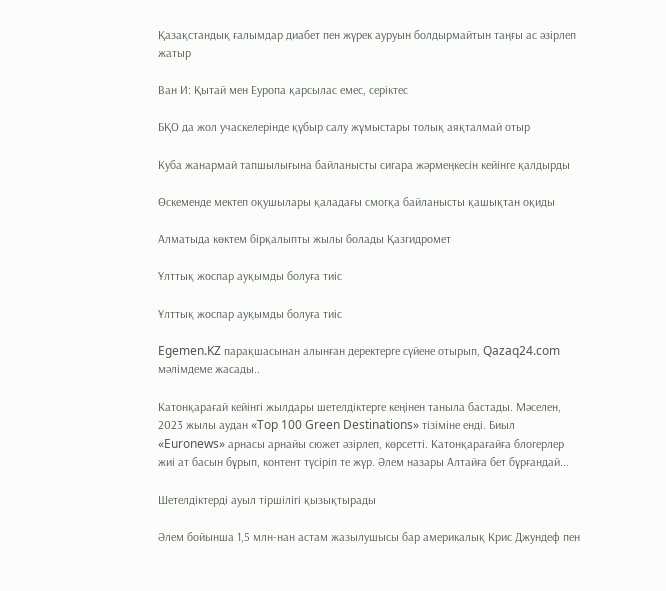Қазақстандық ғалымдар диабет пен жүрек ауруын болдырмайтын таңғы ас әзірлеп жатыр

Ван И: Қытай мен Еуропа қарсылас емес, серіктес

БҚО да жол учаскелерінде құбыр салу жұмыстары толық аяқталмай отыр

Куба жанармай тапшылығына байланысты сигара жәрмеңкесін кейінге қалдырды

Өскеменде мектеп оқушылары қаладағы смогқа байланысты қашықтан оқиды

Алматыда көктем бірқалыпты жылы болады Қазгидромет

Ұлттық жоспар ауқымды болуға тиіс

Ұлттық жоспар ауқымды болуға тиіс

Egemen.KZ парақшасынан алынған деректерге сүйене отырып, Qazaq24.com мәлімдеме жасады..

Катонқарағай кейінгі жылдары шетелдіктерге кеңінен таныла бастады. Мәселен, 2023 жылы аудан «Top 100 Green Destinations» тізіміне енді. Биыл «Euronews» арнасы арнайы сюжет әзірлеп, көрсетті. Катонқарағайға блогерлер жиі ат басын бұрып, контент түсіріп те жүр. Әлем назары Алтайға бет бұрғандай...

Шетелдіктерді ауыл тіршілігі қызықтырады

Әлем бойынша 1,5 млн-нан астам жазылушысы бар америкалық Крис Джундеф пен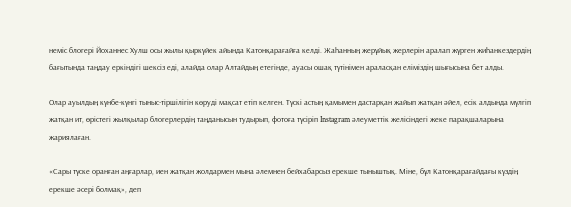неміс блогері Йоханнес Хулш осы жылы қыркүйек айында Катонқарағайға келді. Жаһанның жерұйық жерлерін аралап жүрген жиһанкездердің бағытында таңдау еркіндігі шексіз еді, алайда олар Алтайдың етегінде, ауасы ошақ түтінімен араласқан еліміздің шығысына бет алды.

Олар ауылдың күнбе-күнгі тыныс-тіршілігін көруді мақсат етіп келген. Түскі астың қамымен дастарқан жайып жатқан әйел, есік алдында мүлгіп жатқан ит, өрістегі жылқылар блогерлердің таңданысын тудырып, фотоға түсіріп Instagram әлеуметтік желісіндегі жеке парақшаларына жариялаған.

«Сары түске оранған аңғарлар, иен жатқан жолдармен мына әлемнен бейхабарсыз ерекше тыныштық. Міне, бұл Катонқарағайдағы күздің ерекше әсері болмақ», деп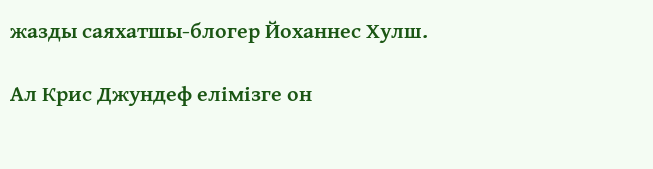жазды саяхатшы-блогер Йоханнес Хулш.

Ал Крис Джундеф елімізге он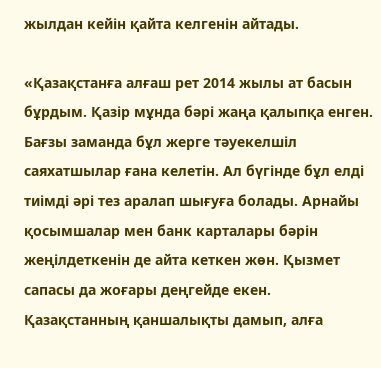жылдан кейін қайта келгенін айтады.

«Қазақстанға алғаш рет 2014 жылы ат басын бұрдым. Қазір мұнда бәрі жаңа қалыпқа енген. Бағзы заманда бұл жерге тәуекелшіл саяхатшылар ғана келетін. Ал бүгінде бұл елді тиімді әрі тез аралап шығуға болады. Арнайы қосымшалар мен банк карталары бәрін жеңілдеткенін де айта кеткен жөн. Қызмет сапасы да жоғары деңгейде екен. Қазақстанның қаншалықты дамып, алға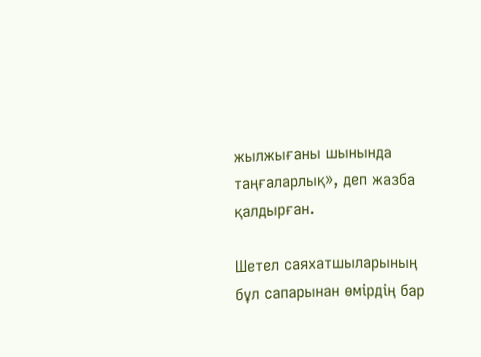жылжығаны шынында таңғаларлық», деп жазба қалдырған.

Шетел саяхатшыларының бұл сапарынан өмірдің бар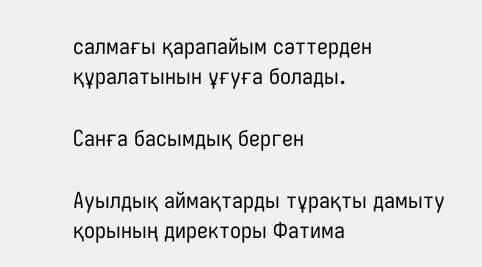салмағы қарапайым сәттерден құралатынын ұғуға болады.

Санға басымдық берген

Ауылдық аймақтарды тұрақты дамыту қорының директоры Фатима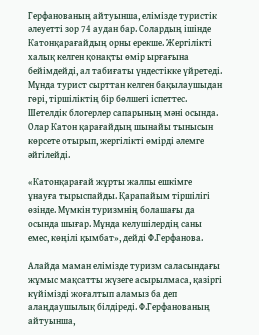Герфанованың айтуынша, елімізде туристік әлеуетті зор 74 аудан бар. Солардың ішінде Катонқарағайдың орны ерекше. Жергілікті халық келген қонақты өмір ырғағына бейімдейді, ал табиғаты үндестікке үйретеді. Мұнда турист сырттан келген бақылаушыдан гөрі, тіршіліктің бір бөлшегі іспеттес. Шетелдік блогерлер сапарының мәні осында. Олар Катон қарағайдың шынайы тынысын көрсете отырып, жергілікті өмірді әлемге әйгілейді.

«Катонқарағай жұрты жалпы ешкімге ұнауға тырыспайды. Қарапайым тіршілігі өзінде. Мүмкін туризмнің болашағы да осында шығар. Мұнда келушілердің саны емес, көңілі қымбат», дейді Ф.Герфанова.

Алайда маман елімізде туризм саласындағы жұмыс мақсатты жүзеге асырылмаса, қазіргі күйімізді жоғалтып аламыз ба деп алаңдаушылық білдіреді. Ф.Герфанованың айтуынша,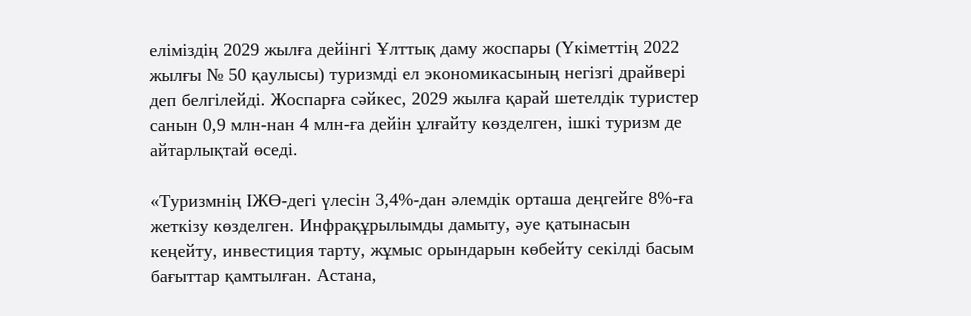еліміздің 2029 жылға дейінгі Ұлттық даму жоспары (Үкіметтің 2022 жылғы № 50 қаулысы) туризмді ел экономикасының негізгі драйвері деп белгілейді. Жоспарға сәйкес, 2029 жылға қарай шетелдік туристер санын 0,9 млн-нан 4 млн-ға дейін ұлғайту көзделген, ішкі туризм де айтарлықтай өседі.

«Туризмнің ІЖӨ-дегі үлесін 3,4%-дан әлемдік орташа деңгейге 8%-ға жеткізу көзделген. Инфрақұрылымды дамыту, әуе қатынасын кеңейту, инвестиция тарту, жұмыс орындарын көбейту секілді басым бағыттар қамтылған. Астана,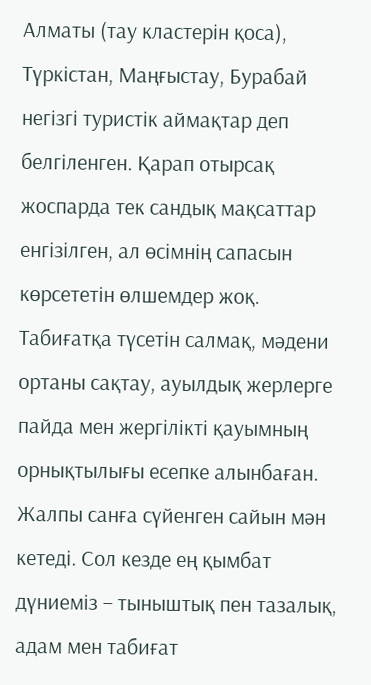Алматы (тау кластерін қоса), Түркістан, Маңғыстау, Бурабай негізгі туристік аймақтар деп белгіленген. Қарап отырсақ жоспарда тек сандық мақсаттар енгізілген, ал өсімнің сапасын көрсететін өлшемдер жоқ. Табиғатқа түсетін салмақ, мәдени ортаны сақтау, ауылдық жерлерге пайда мен жергілікті қауымның орнықтылығы есепке алынбаған. Жалпы санға сүйенген сайын мән кетеді. Сол кезде ең қымбат дүниеміз – тыныштық пен тазалық, адам мен табиғат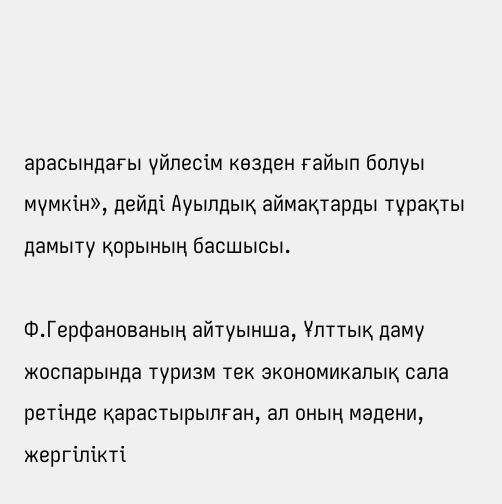арасындағы үйлесім көзден ғайып болуы мүмкін», дейді Ауылдық аймақтарды тұрақты дамыту қорының басшысы.

Ф.Герфанованың айтуынша, Ұлттық даму жоспарында туризм тек экономикалық сала ретінде қарастырылған, ал оның мәдени, жергілікті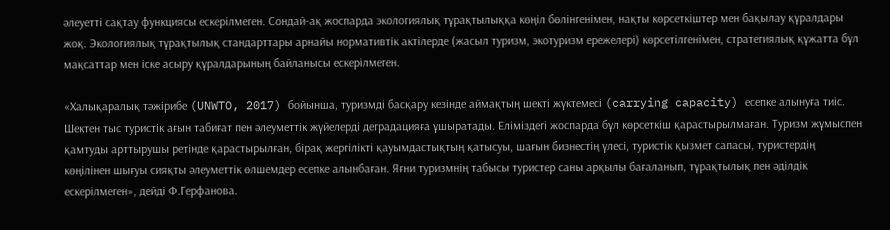әлеуетті сақтау функциясы ескерілмеген. Сондай-ақ жоспарда экологиялық тұрақтылыққа көңіл бөлінгенімен, нақты көрсеткіштер мен бақылау құралдары жоқ. Экологиялық тұрақтылық стандарттары арнайы нормативтік актілерде (жасыл туризм, экотуризм ережелері) көрсетілгенімен, стратегиялық құжатта бұл мақсаттар мен іске асыру құралдарының байланысы ескерілмеген.

«Халықаралық тәжірибе (UNWTO, 2017) бойынша, туризмді басқару кезінде аймақтың шекті жүктемесі (carrying capacity) есепке алынуға тиіс. Шектен тыс туристік ағын табиғат пен әлеуметтік жүйелерді деградацияға ұшыратады. Еліміздегі жоспарда бұл көрсеткіш қарастырылмаған. Туризм жұмыспен қамтуды арттырушы ретінде қарастырылған, бірақ жергілікті қауымдастықтың қатысуы, шағын бизнестің үлесі, туристік қызмет сапасы, туристердің көңілінен шығуы сияқты әлеуметтік өлшемдер есепке алынбаған. Яғни туризмнің табысы туристер саны арқылы бағаланып, тұрақтылық пен әділдік ескерілмеген», дейді Ф.Герфанова.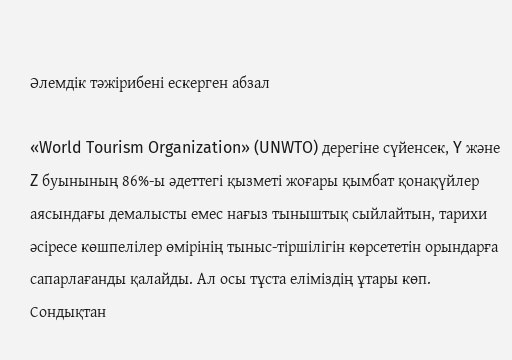Әлемдік тәжірибені ескерген абзал

«World Tourism Organization» (UNWTO) дерегіне сүйенсек, Y және Z буынының 86%-ы әдеттегі қызметі жоғары қымбат қонақүйлер аясындағы демалысты емес нағыз тыныштық сыйлайтын, тарихи әсіресе көшпелілер өмірінің тыныс-тіршілігін көрсететін орындарға сапарлағанды қалайды. Ал осы тұста еліміздің ұтары көп. Сондықтан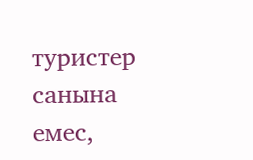туристер санына емес,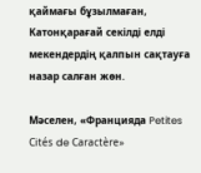қаймағы бұзылмаған, Катонқарағай секілді елді мекендердің қалпын сақтауға назар салған жөн.

Мәселен, «Францияда Petites Cités de Caractère»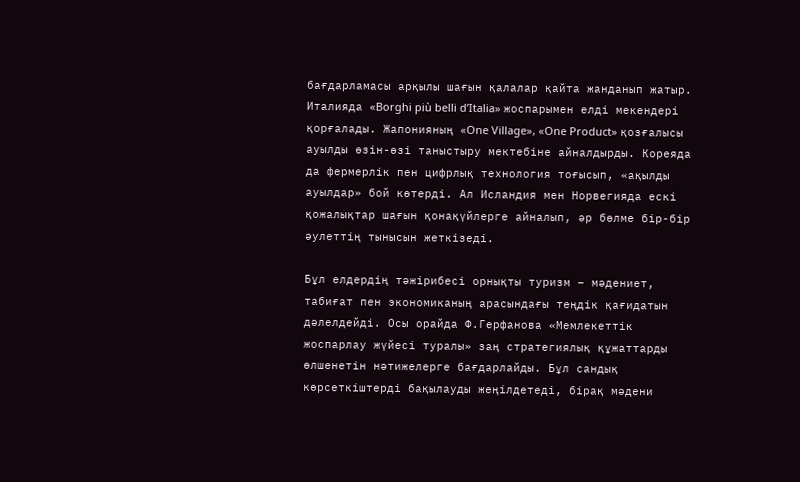бағдарламасы арқылы шағын қалалар қайта жанданып жатыр. Италияда «Borghi più belli d’Italia» жоспарымен елді мекендері қорғалады. Жапонияның «One Village», «One Product» қозғалысы ауылды өзін-өзі таныстыру мектебіне айналдырды. Кореяда да фермерлік пен цифрлық технология тоғысып, «ақылды ауылдар» бой көтерді. Ал Исландия мен Норвегияда ескі қожалықтар шағын қонақүйлерге айналып, әр бөлме бір-бір әулеттің тынысын жеткізеді.

Бұл елдердің тәжірибесі орнықты туризм – мәдениет, табиғат пен экономиканың арасындағы теңдік қағидатын дәлелдейді. Осы орайда Ф.Герфанова «Мемлекеттік жоспарлау жүйесі туралы» заң стратегиялық құжаттарды өлшенетін нәтижелерге бағдарлайды. Бұл сандық көрсеткіштерді бақылауды жеңілдетеді, бірақ мәдени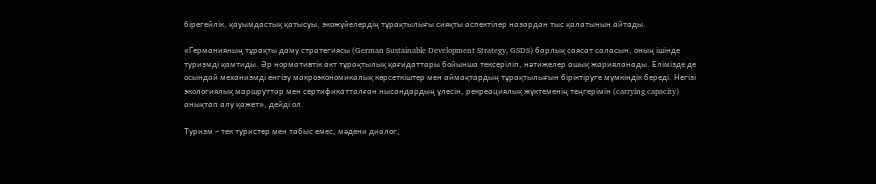бірегейлік, қауымдастық қатысуы, экожүйелердің тұрақтылығы сияқты аспектілер назардан тыс қалатынын айтады.

«Германияның тұрақты даму стратегиясы (German Sustainable Development Strategy, GSDS) барлық саясат саласын, оның ішінде туризмді қамтиды. Әр нормативтік акт тұрақтылық қағидаттары бойынша тексеріліп, нәтижелер ашық жарияланады. Елімізде де осындай механизмді енгізу макроэкономикалық көрсеткіштер мен аймақтардың тұрақтылығын біріктіруге мүмкіндік береді. Негізі экологиялық маршруттар мен сертификатталған нысандардың үлесін, рекреациялық жүктеменің теңгерімін (carrying capacity) анықтап алу қажет», дейді ол.

Туризм – тек туристер мен табыс емес, мәдени диалог,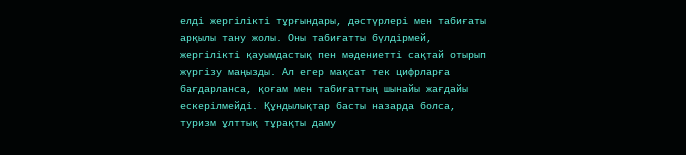елді жергілікті тұрғындары, дәстүрлері мен табиғаты арқылы тану жолы. Оны табиғатты бүлдірмей, жергілікті қауымдастық пен мәдениетті сақтай отырып жүргізу маңызды. Ал егер мақсат тек цифрларға бағдарланса, қоғам мен табиғаттың шынайы жағдайы ескерілмейді. Құндылықтар басты назарда болса, туризм ұлттық тұрақты даму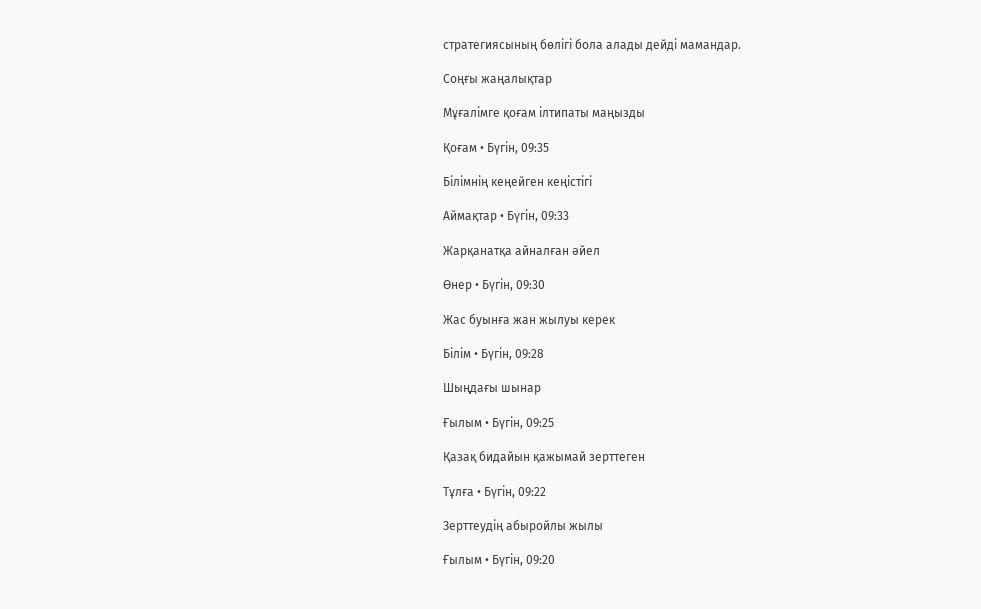стратегиясының бөлігі бола алады дейді мамандар.

Соңғы жаңалықтар

Мұғалімге қоғам ілтипаты маңызды

Қоғам • Бүгін, 09:35

Білімнің кеңейген кеңістігі

Аймақтар • Бүгін, 09:33

Жарқанатқа айналған әйел

Өнер • Бүгін, 09:30

Жас буынға жан жылуы керек

Білім • Бүгін, 09:28

Шыңдағы шынар

Ғылым • Бүгін, 09:25

Қазақ бидайын қажымай зерттеген

Тұлға • Бүгін, 09:22

Зерттеудің абыройлы жылы

Ғылым • Бүгін, 09:20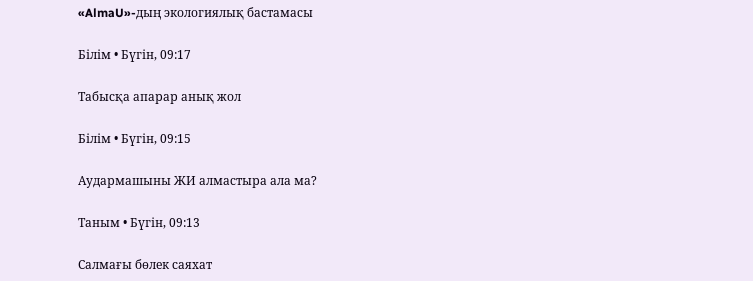«AlmaU»-дың экологиялық бастамасы

Білім • Бүгін, 09:17

Табысқа апарар анық жол

Білім • Бүгін, 09:15

Аудармашыны ЖИ алмастыра ала ма?

Таным • Бүгін, 09:13

Салмағы бөлек саяхат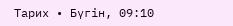Тарих • Бүгін, 09:10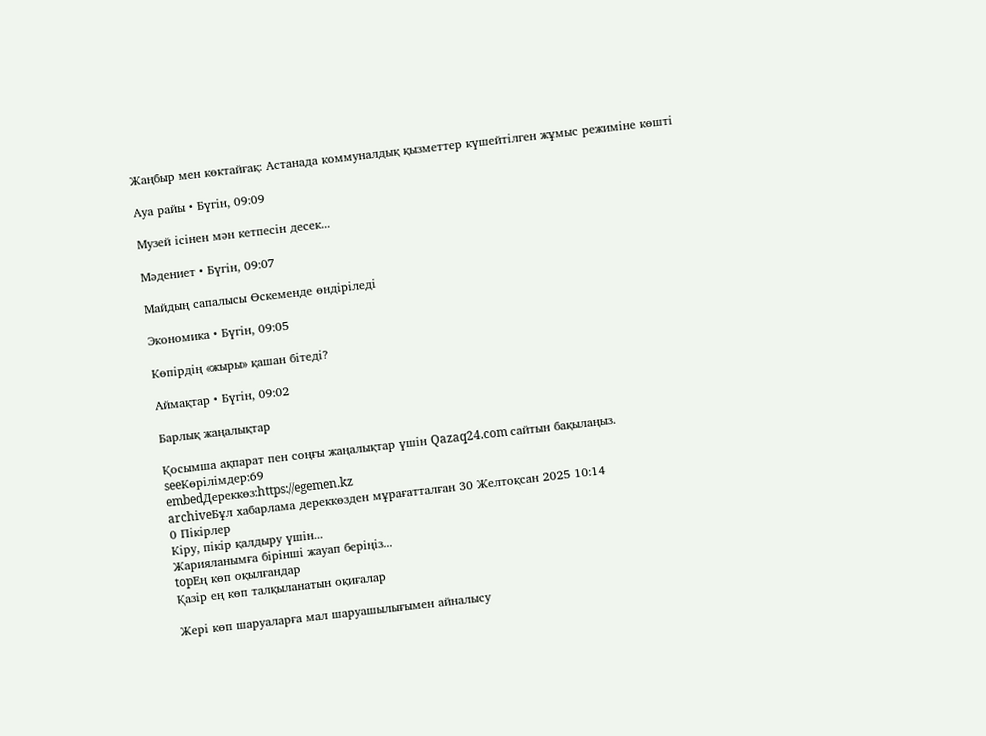Жаңбыр мен көктайғақ: Астанада коммуналдық қызметтер күшейтілген жұмыс режиміне көшті

Ауа райы • Бүгін, 09:09

Музей ісінен мән кетпесін десек...

Мәдениет • Бүгін, 09:07

Майдың сапалысы Өскеменде өндіріледі

Экономика • Бүгін, 09:05

Көпірдің «жыры» қашан бітеді?

Аймақтар • Бүгін, 09:02

Барлық жаңалықтар

Қосымша ақпарат пен соңғы жаңалықтар үшін Qazaq24.com сайтын бақылаңыз.
seeКөрілімдер:69
embedДереккөз:https://egemen.kz
archiveБұл хабарлама дереккөзден мұрағатталған 30 Желтоқсан 2025 10:14
0 Пікірлер
Кіру, пікір қалдыру үшін...
Жарияланымға бірінші жауап беріңіз...
topЕң көп оқылғандар
Қазір ең көп талқыланатын оқиғалар

Жері көп шаруаларға мал шаруашылығымен айналысу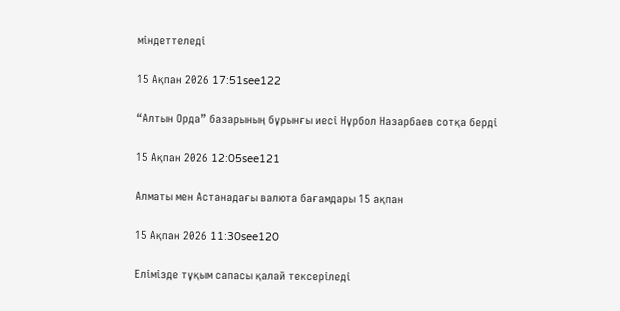міндеттеледі

15 Ақпан 2026 17:51see122

“Алтын Орда” базарының бұрынғы иесі Нұрбол Назарбаев сотқа берді

15 Ақпан 2026 12:05see121

Алматы мен Астанадағы валюта бағамдары 15 ақпан

15 Ақпан 2026 11:30see120

Елімізде тұқым сапасы қалай тексеріледі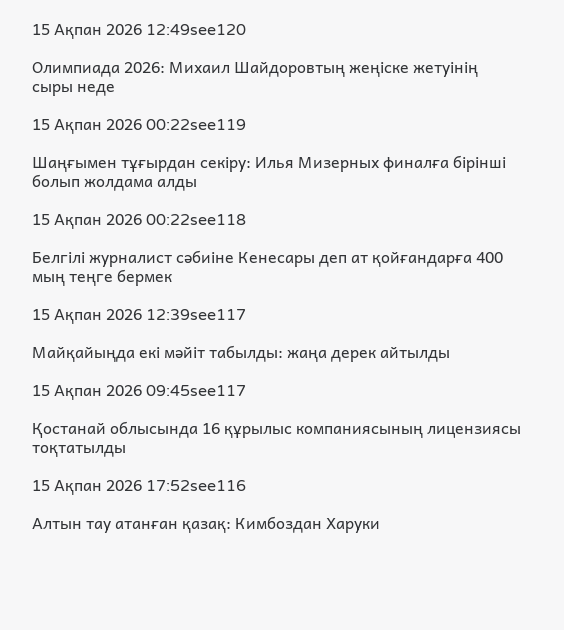15 Ақпан 2026 12:49see120

Олимпиада 2026: Михаил Шайдоровтың жеңіске жетуінің сыры неде

15 Ақпан 2026 00:22see119

Шаңғымен тұғырдан секіру: Илья Мизерных финалға бірінші болып жолдама алды

15 Ақпан 2026 00:22see118

Белгілі журналист сәбиіне Кенесары деп ат қойғандарға 400 мың теңге бермек

15 Ақпан 2026 12:39see117

Майқайыңда екі мәйіт табылды: жаңа дерек айтылды

15 Ақпан 2026 09:45see117

Қостанай облысында 16 құрылыс компаниясының лицензиясы тоқтатылды

15 Ақпан 2026 17:52see116

Алтын тау атанған қазақ: Кимбоздан Харуки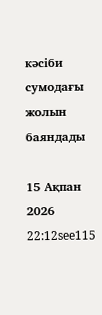кәсіби сумодағы жолын баяндады

15 Ақпан 2026 22:12see115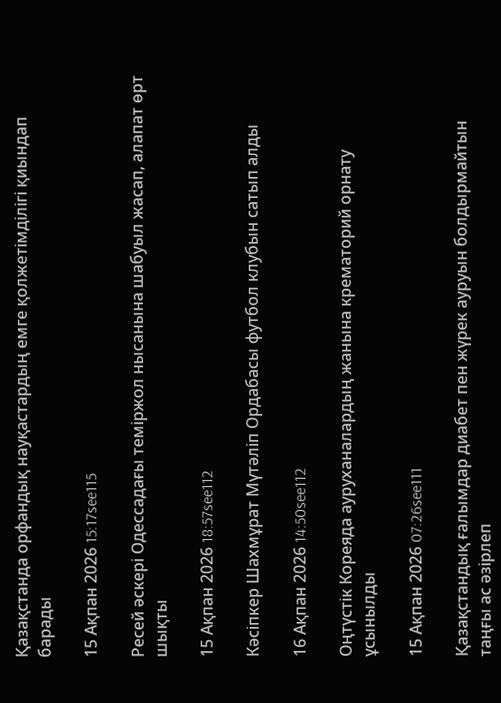Қазақстанда орфандық науқастардың емге қолжетімділігі қиындап барады

15 Ақпан 2026 15:17see115

Ресей әскері Одессадағы теміржол нысанына шабуыл жасап, алапат өрт шықты

15 Ақпан 2026 18:57see112

Кәсіпкер Шахмұрат Мүтәліп Ордабасы футбол клубын сатып алды

16 Ақпан 2026 14:50see112

Оңтүстік Кореяда ауруханалардың жанына крематорий орнату ұсынылды

15 Ақпан 2026 07:26see111

Қазақстандық ғалымдар диабет пен жүрек ауруын болдырмайтын таңғы ас әзірлеп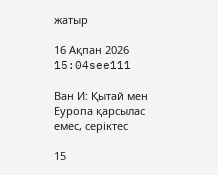жатыр

16 Ақпан 2026 15:04see111

Ван И: Қытай мен Еуропа қарсылас емес, серіктес

15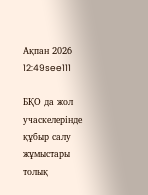Ақпан 2026 12:49see111

БҚО да жол учаскелерінде құбыр салу жұмыстары толық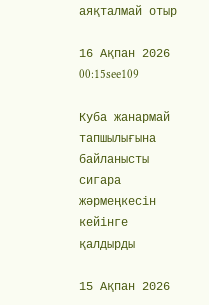аяқталмай отыр

16 Ақпан 2026 00:15see109

Куба жанармай тапшылығына байланысты сигара жәрмеңкесін кейінге қалдырды

15 Ақпан 2026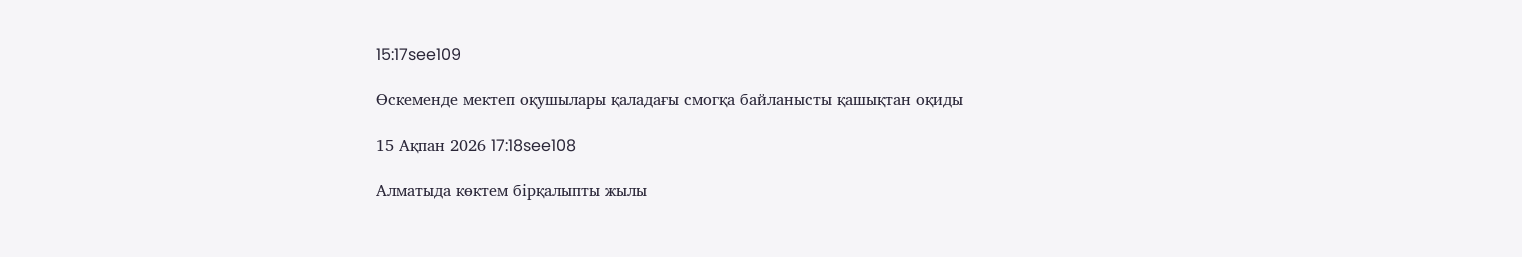15:17see109

Өскеменде мектеп оқушылары қаладағы смогқа байланысты қашықтан оқиды

15 Ақпан 2026 17:18see108

Алматыда көктем бірқалыпты жылы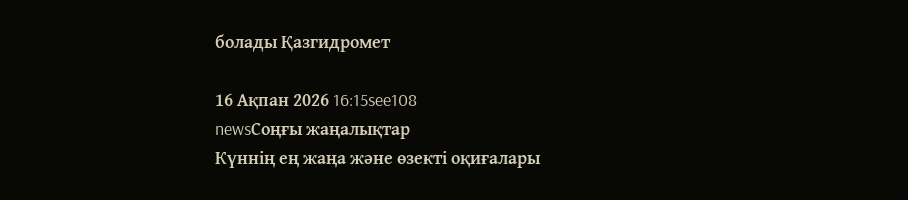болады Қазгидромет

16 Ақпан 2026 16:15see108
newsСоңғы жаңалықтар
Күннің ең жаңа және өзекті оқиғалары